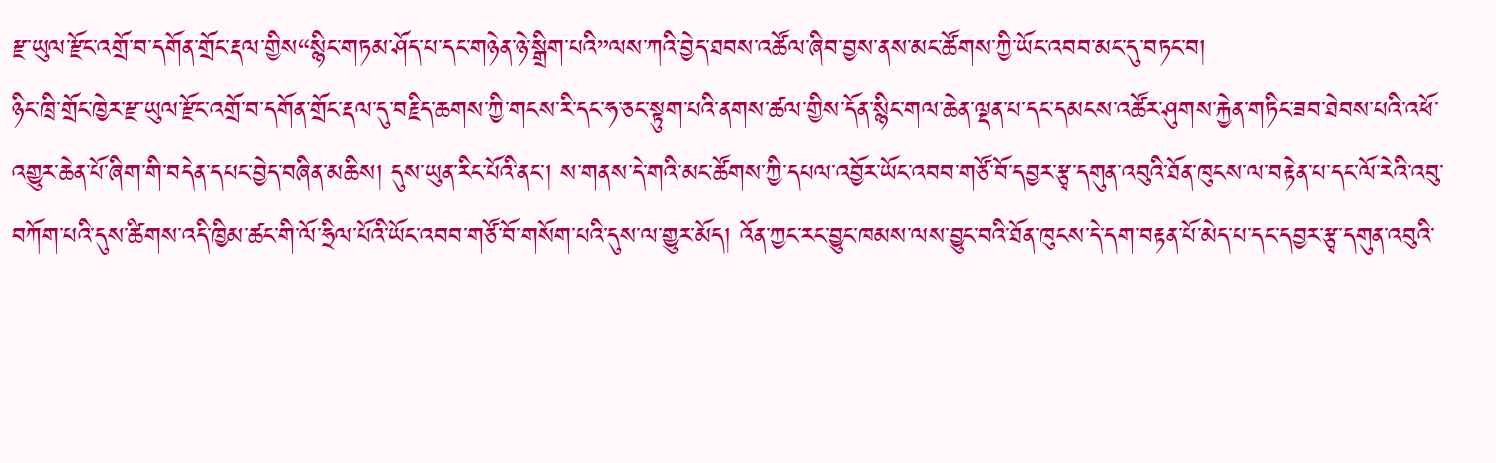རྫ་ཡུལ་རྫོང་འགྲོ་བ་དགོན་གྲོང་རྡལ་གྱིས“སྙིང་གཏམ་ཤོད་པ་དང་གཉེན་ཉེ་སྒྲིག་པའི”ལས་ཀའི་བྱེད་ཐབས་འཚོལ་ཞིབ་བྱས་ནས་མང་ཚོགས་ཀྱི་ཡོང་འབབ་མང་དུ་བཏང་བ།
ཉིང་ཁྲི་གྲོང་ཁྱེར་རྫ་ཡུལ་རྫོང་འགྲོ་བ་དགོན་གྲོང་རྡལ་དུ་བརྗིད་ཆགས་ཀྱི་གངས་རི་དང་ཧ་ཅང་སྟུག་པའི་ནགས་ཚལ་གྱིས་དོན་སྙིང་གལ་ཆེན་ལྡན་པ་དང་དམངས་འཚོར་ཤུགས་རྐྱེན་གཏིང་ཟབ་ཐེབས་པའི་འཕོ་འགྱུར་ཆེན་པོ་ཞིག་གི་བདེན་དཔང་བྱེད་བཞིན་མཆིས། དུས་ཡུན་རིང་པོའི་ནང་། ས་གནས་དེ་གའི་མང་ཚོགས་ཀྱི་དཔལ་འབྱོར་ཡོང་འབབ་གཙོ་བོ་དབྱར་རྩྭ་དགུན་འབུའི་ཐོན་ཁུངས་ལ་བརྟེན་པ་དང་ལོ་རེའི་འབུ་བཀོག་པའི་དུས་ཚིགས་འདི་ཁྱིམ་ཚང་གི་ལོ་ཧྲིལ་པོའི་ཡོང་འབབ་གཙོ་བོ་གསོག་པའི་དུས་ལ་གྱུར་མོད། འོན་ཀྱང་རང་བྱུང་ཁམས་ལས་བྱུང་བའི་ཐོན་ཁུངས་དེ་དག་བརྟན་པོ་མེད་པ་དང་དབྱར་རྩྭ་དགུན་འབུའི་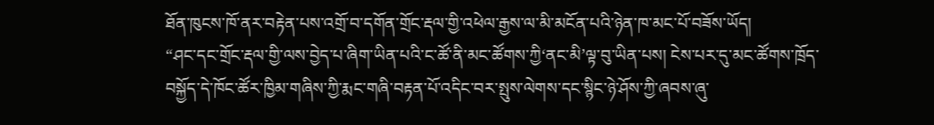ཐོན་ཁུངས་ཁོ་ནར་བརྟེན་པས་འགྲོ་བ་དགོན་གྲོང་རྡལ་གྱི་འཕེལ་རྒྱས་ལ་མི་མངོན་པའི་ཉེན་ཁ་མང་པོ་བཟོས་ཡོད།
“ཤང་དང་གྲོང་རྡལ་གྱི་ལས་བྱེད་པ་ཞིག་ཡིན་པའི་ང་ཚོ་ནི་མང་ཚོགས་ཀྱི‘ནང་མི’ལྟ་བུ་ཡིན་པས། ངེས་པར་དུ་མང་ཚོགས་ཁྲོད་བསྐྱོད་དེ་ཁོང་ཚོར་ཁྱིམ་གཞིས་ཀྱི་རྨང་གཞི་བརྟན་པོ་འདིང་བར་སྤུས་ལེགས་དང་སྙིང་ཉེ་ཤོས་ཀྱི་ཞབས་ཞུ་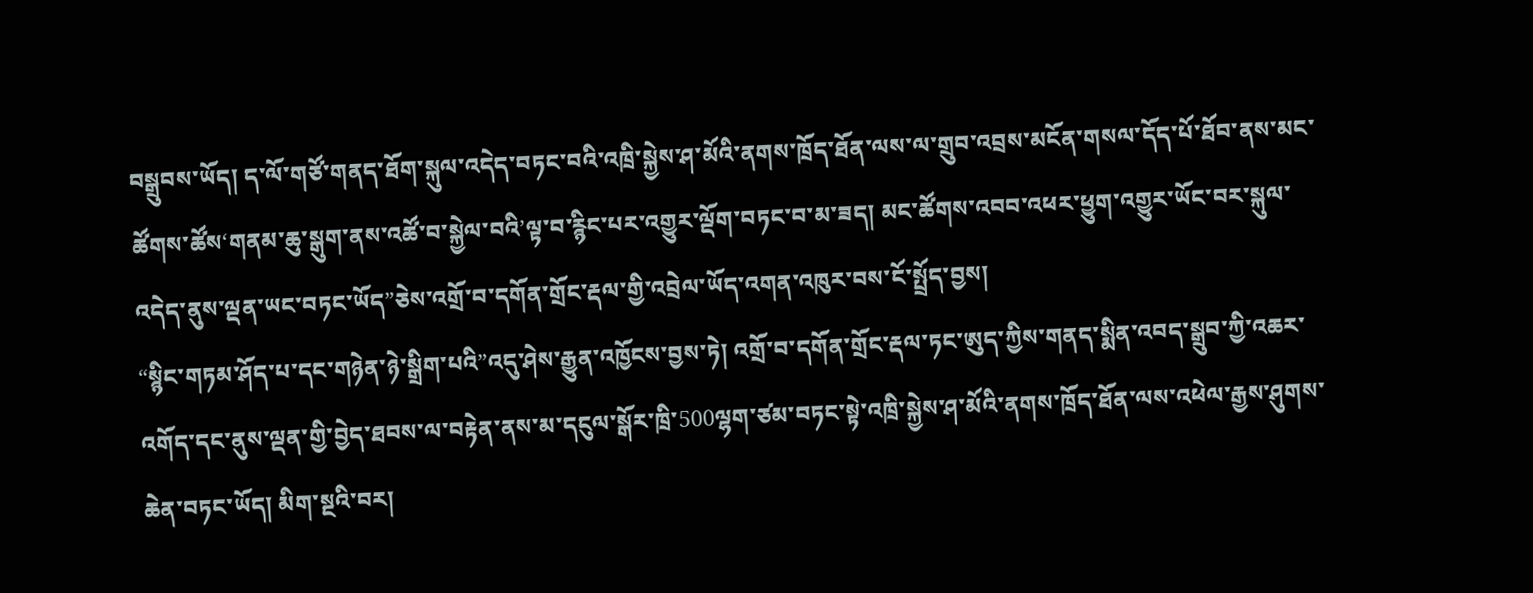བསྒྲུབས་ཡོད། ད་ལོ་གཙོ་གནད་ཐོག་སྐུལ་འདེད་བཏང་བའི་འཁྲི་སྐྱེས་ཤ་མོའི་ནགས་ཁྲོད་ཐོན་ལས་ལ་གྲུབ་འབྲས་མངོན་གསལ་དོད་པོ་ཐོབ་ནས་མང་ཚོགས་ཚོས‘གནམ་ཆུ་སྒུག་ནས་འཚོ་བ་སྐྱེལ་བའི’ལྟ་བ་རྙིང་པར་འགྱུར་ལྡོག་བཏང་བ་མ་ཟད། མང་ཚོགས་འབབ་འཕར་ཕྱུག་འགྱུར་ཡོང་བར་སྐུལ་འདེད་ནུས་ལྡན་ཡང་བཏང་ཡོད”ཅེས་འགྲོ་བ་དགོན་གྲོང་རྡལ་གྱི་འབྲེལ་ཡོད་འགན་འཁུར་བས་ངོ་སྤྲོད་བྱས།
“སྙིང་གཏམ་ཤོད་པ་དང་གཉེན་ཉེ་སྒྲིག་པའི”འདུ་ཤེས་རྒྱུན་འཁྱོངས་བྱས་ཏེ། འགྲོ་བ་དགོན་གྲོང་རྡལ་ཏང་ཨུད་ཀྱིས་གནད་སྨིན་འབད་སྒྲུབ་ཀྱི་འཆར་འགོད་དང་ནུས་ལྡན་གྱི་བྱེད་ཐབས་ལ་བརྟེན་ནས་མ་དངུལ་སྒོར་ཁྲི་500ལྷག་ཙམ་བཏང་སྟེ་འཁྲི་སྐྱེས་ཤ་མོའི་ནགས་ཁྲོད་ཐོན་ལས་འཕེལ་རྒྱས་ཤུགས་ཆེན་བཏང་ཡོད། མིག་སྔའི་བར།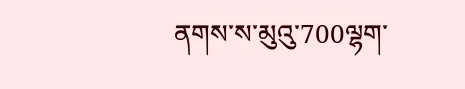ནགས་ས་མུའུ་700ལྷག་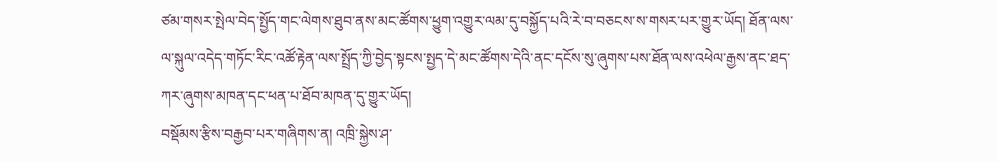ཙམ་གསར་སྤེལ་བེད་སྤྱོད་གང་ལེགས་ཐུབ་ནས་མང་ཚོགས་ཕྱུག་འགྱུར་ལམ་དུ་བསྐྱོད་པའི་རེ་བ་བཅངས་ས་གསར་པར་གྱུར་ཡོད། ཐོན་ལས་ལ་སྐུལ་འདེད་གཏོང་རིང་འཚོ་རྟེན་ལས་སྤྲོད་ཀྱི་བྱེད་སྟངས་སྤྱད་དེ་མང་ཚོགས་དེའི་ནང་དངོས་སུ་ཞུགས་པས་ཐོན་ལས་འཕེལ་རྒྱས་ནང་ཐད་ཀར་ཞུགས་མཁན་དང་ཕན་པ་ཐོབ་མཁན་དུ་གྱུར་ཡོད།
བསྡོམས་རྩིས་བརྒྱབ་པར་གཞིགས་ན། འཁྲི་སྐྱེས་ཤ་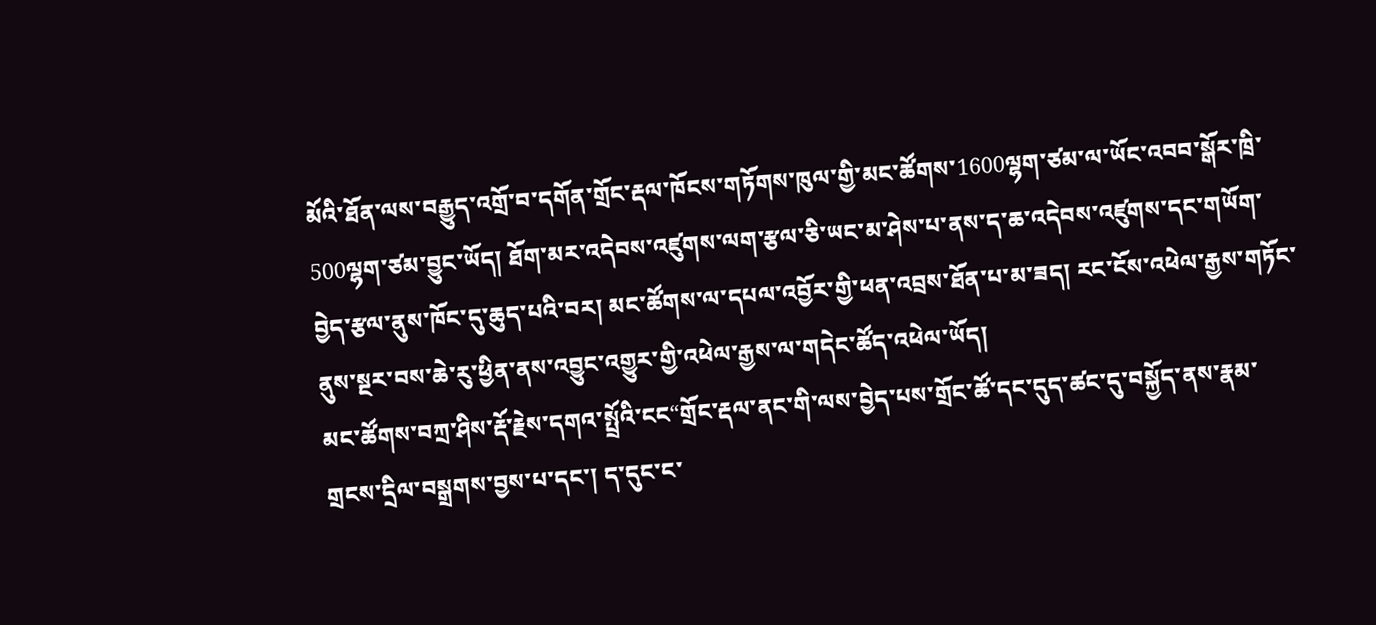མོའི་ཐོན་ལས་བརྒྱུད་འགྲོ་བ་དགོན་གྲོང་རྡལ་ཁོངས་གཏོགས་ཁུལ་གྱི་མང་ཚོགས་1600ལྷག་ཙམ་ལ་ཡོང་འབབ་སྒོར་ཁྲི་500ལྷག་ཙམ་བྱུང་ཡོད། ཐོག་མར་འདེབས་འཛུགས་ལག་རྩལ་ཅི་ཡང་མ་ཤེས་པ་ནས་ད་ཆ་འདེབས་འཛུགས་དང་གཡོག་བྱེད་རྩལ་ནུས་ཁོང་དུ་ཆུད་པའི་བར། མང་ཚོགས་ལ་དཔལ་འབྱོར་གྱི་ཕན་འབྲས་ཐོན་པ་མ་ཟད། རང་ངོས་འཕེལ་རྒྱས་གཏོང་ནུས་སྔར་བས་ཆེ་རུ་ཕྱིན་ནས་འབྱུང་འགྱུར་གྱི་འཕེལ་རྒྱས་ལ་གདེང་ཚོད་འཕེལ་ཡོད།
མང་ཚོགས་བཀྲ་ཤིས་རྡོ་རྗེས་དགའ་སྤྲོའི་ངང“གྲོང་རྡལ་ནང་གི་ལས་བྱེད་པས་གྲོང་ཚོ་དང་དུད་ཚང་དུ་བསྐྱོད་ནས་རྣམ་གྲངས་དྲིལ་བསྒྲགས་བྱས་པ་དང་། ད་དུང་ང་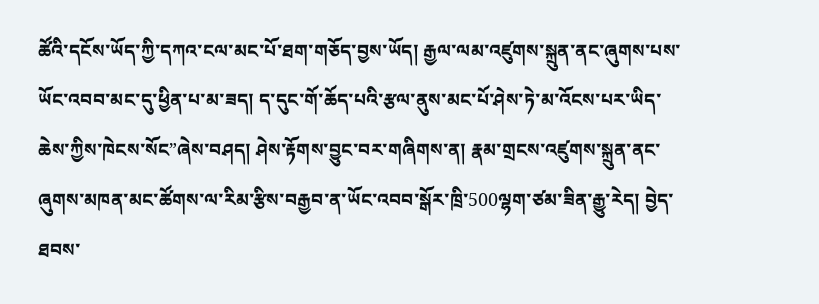ཚོའི་དངོས་ཡོད་ཀྱི་དཀའ་ངལ་མང་པོ་ཐག་གཅོད་བྱས་ཡོད། རྒྱལ་ལམ་འཛུགས་སྐྲུན་ནང་ཞུགས་པས་ཡོང་འབབ་མང་དུ་ཕྱིན་པ་མ་ཟད། ད་དུང་གོ་ཆོད་པའི་རྩལ་ནུས་མང་པོ་ཤེས་ཏེ་མ་འོངས་པར་ཡིད་ཆེས་ཀྱིས་ཁེངས་སོང”ཞེས་བཤད། ཤེས་རྟོགས་བྱུང་བར་གཞིགས་ན། རྣམ་གྲངས་འཛུགས་སྐྲུན་ནང་ཞུགས་མཁན་མང་ཚོགས་ལ་རིམ་རྩིས་བརྒྱབ་ན་ཡོང་འབབ་སྒོར་ཁྲི་500ལྷག་ཙམ་ཟིན་རྒྱུ་རེད། བྱེད་ཐབས་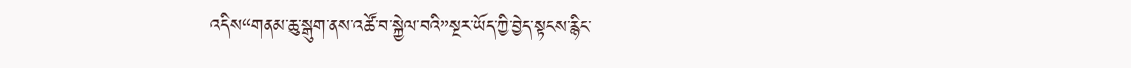འདིས“གནམ་ཆུ་སྒུག་ནས་འཚོ་བ་སྐྱེལ་བའི”སྔར་ཡོད་ཀྱི་བྱེད་སྟངས་རྙིང་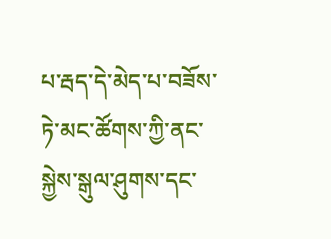པ་རྦད་དེ་མེད་པ་བཟོས་ཏེ་མང་ཚོགས་ཀྱི་ནང་སྐྱེས་སྒུལ་ཤུགས་དང་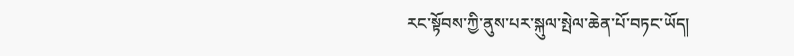རང་སྟོབས་ཀྱི་ནུས་པར་སྐུལ་སྤེལ་ཆེན་པོ་བཏང་ཡོད།